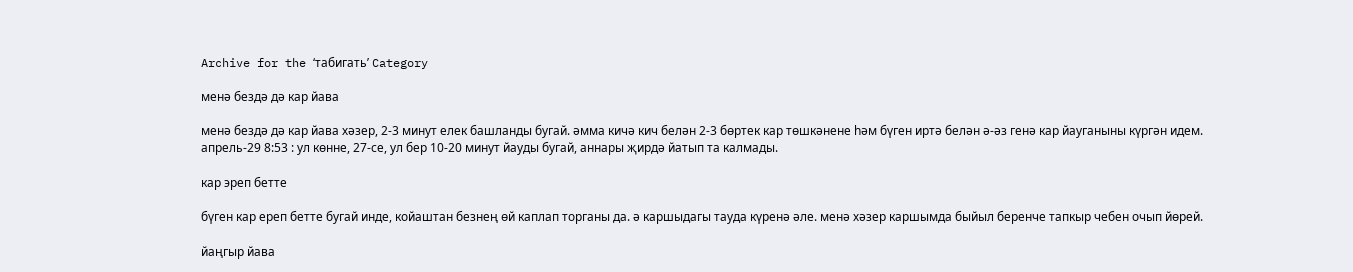Archive for the ‘табигать’ Category

менә бездә дә кар йава

менә бездә дә кар йава хәзер, 2-3 минут елек башланды бугай. әмма кичә кич белән 2-3 бөртек кар төшкәнене һәм бүген иртә белән ә-әз генә кар йауганыны күргән идем.
апрель-29 8:53 : ул көнне, 27-се, ул бер 10-20 минут йауды бугай, аннары җирдә йатып та калмады.

кар эреп бетте

бүген кар ереп бетте бугай инде, койаштан безнең өй каплап торганы да. ә каршыдагы тауда күренә әле. менә хәзер каршымда быйыл беренче тапкыр чебен очып йөрей.

йаңгыр йава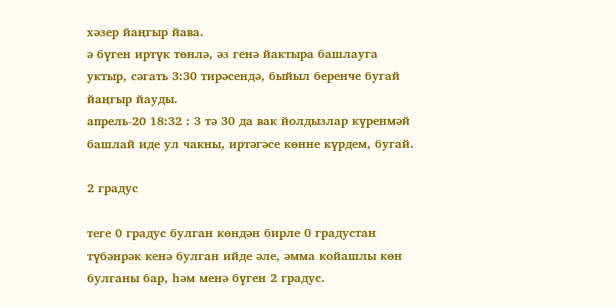хәзер йаңгыр йава.
ә бүген иртүк төнлә, әз генә йактыра башлауга уктыр, сәгать 3:30 тирәсендә, быйыл беренче бугай йаңгыр йауды.
апрель-20 18:32 : 3 тә 30 да вак йолдызлар күренмәй башлай иде ул чакны, иртәгәсе көнне күрдем, бугай.

2 градус

теге 0 градус булган көндән бирле 0 градустан түбәнрәк кенә булган ийде әле, әмма койашлы көн булганы бар, һәм менә бүген 2 градус.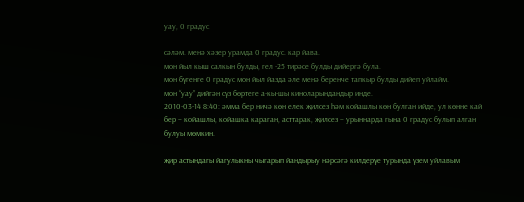уау, 0 градус

сәләм. менә хәзер урамда 0 градус. кар йава.
мон йыл кыш салкын булды, гел -25 тирәсе булды дийергә була.
мон бүгенге 0 градус мон йыл йазда әле менә беренче тапкыр булды дийеп уйлайм.
мон “уау” дийгән сүз бөртеге а-кы-шы киноларындандыр инде.
2010-03-14 8:40: әмма бер ничә көн елек җилсез һәм койашлы көн булган ийде, ул көнне кай бер – койашлы, койашка караган, асттарак, җилсез – урыннарда гына 0 градус булып алган булуы мөмкин.

җир астындагы йагулыкны чыгарып йандырыу нәрсәгә килдерүе турында үзем уйлавым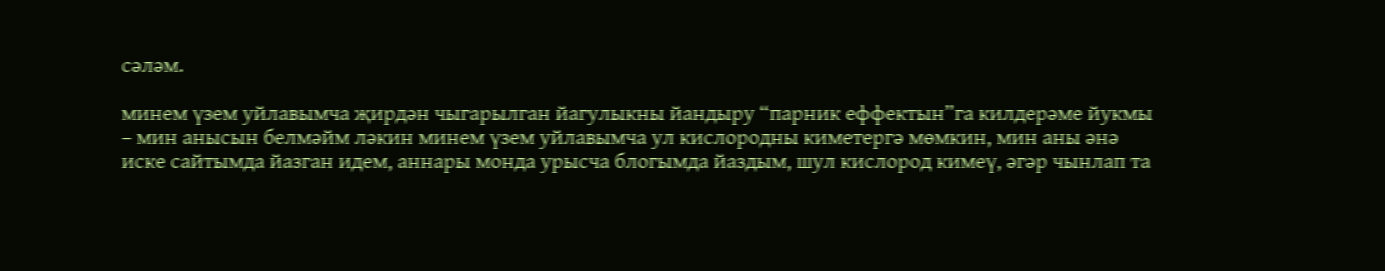сәләм.

минем үзем уйлавымча җирдән чыгарылган йагулыкны йандыру “парник еффектын”га килдерәме йукмы – мин анысын белмәйм ләкин минем үзем уйлавымча ул кислородны киметергә мөмкин, мин аны әнә иске сайтымда йазган идем, аннары монда урысча блогымда йаздым, шул кислород кимеү, әгәр чынлап та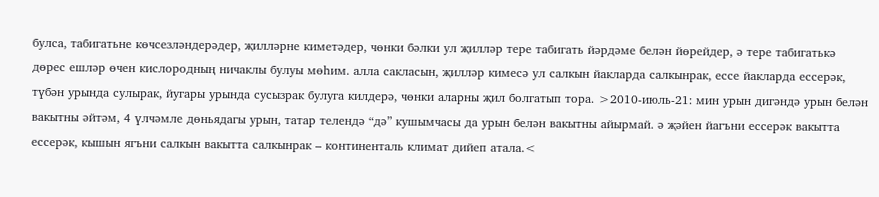булса, табигатьне көчсезләндерәдер, җилләрне киметәдер, чөнки бәлки ул җилләр тере табигать йәрдәме белән йөрейдер, ә тере табигатькә дөрес ешләр өчен кислородның ничаклы булуы мөһим. алла сакласын, җилләр кимесә ул салкын йакларда салкынрак, ессе йакларда ессерәк, түбән урында сулырак, йугары урында сусызрак булуга килдерә, чөнки аларны җил болгатып тора. >2010-июль-21: мин урын дигәндә урын белән вакытны әйтәм, 4 үлчәмле дөньядагы урын, татар телендә “дә” кушымчасы да урын белән вакытны айырмай. ә җәйен йагъни ессерәк вакытта ессерәк, кышын ягъни салкын вакытта салкынрак – континенталь климат дийеп атала.<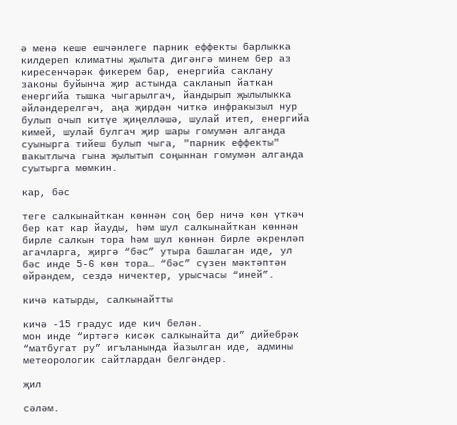ә менә кеше ешчәнлеге парник еффекты барлыкка килдереп климатны җылыта дигәнгә минем бер аз киресенчәрәк фикерем бар, енергийа саклану законы буйынча җир астында сакланып йаткан енергийа тышка чыгарылгач, йандырып җылылыкка әйләндерелгәч, аңа җирдән читкә инфракызыл нур булып очып китүе җиңелләшә, шулай итеп, енергийа кимей, шулай булгач җир шары гомумән алганда суынырга тийеш булып чыга, "парник еффекты" вакытлыча гына җылытып соңыннан гомумән алганда суытырга мөмкин.

кар, бәс

теге салкынайткан көннән соң бер ничә көн үткәч бер кат кар йауды, һәм шул салкынайткан көннән бирле салкын тора һәм шул көннән бирле әкренләп агачларга, җиргә “бәс” утыра башлаган иде, ул бәс инде 5-6 көн тора… “бәс” сүзен мәктәптән өйрәндем, сездә ничектер, урысчасы “иней”.

кичә катырды, салкынайтты

кичә -15 градус иде кич белән.
мон инде “иртәгә кисәк салкынайта ди” дийебрәк “матбугат ру” игъланында йазылган иде, админы метеорологик сайтлардан белгәндер.

җил

сәләм.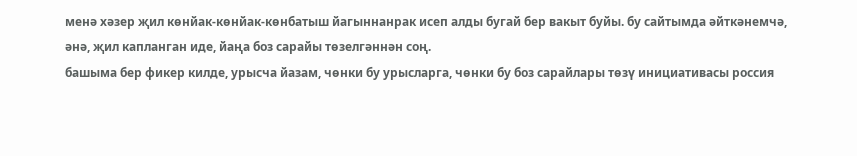менә хәзер җил көнйак-көнйак-көнбатыш йагыннанрак исеп алды бугай бер вакыт буйы. бу сайтымда әйткәнемчә, әнә, җил капланган иде, йаңа боз сарайы төзелгәннән соң.
башыма бер фикер килде, урысча йазам, чөнки бу урысларга, чөнки бу боз сарайлары төзү инициативасы россия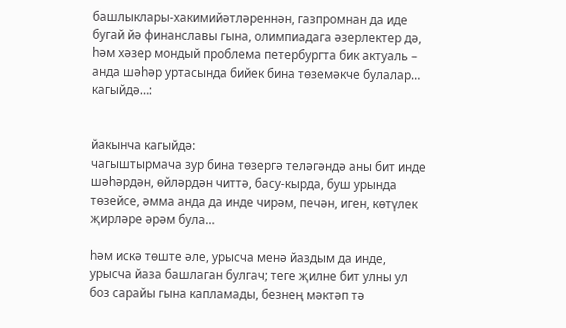башлыклары-хакимийәтләреннән, газпромнан да иде бугай йә финанславы гына, олимпиадага әзерлектер дә, һәм хәзер мондый проблема петербургта бик актуаль – анда шәһәр уртасында бийек бина төземәкче булалар… кагыйдә…:


йакынча кагыйдә:
чагыштырмача зур бина төзергә теләгәндә аны бит инде шәһәрдән, өйләрдән читтә, басу-кырда, буш урында төзейсе, әмма анда да инде чирәм, печән, иген, көтүлек җирләре әрәм була…

һәм искә төште әле, урысча менә йаздым да инде, урысча йаза башлаган булгач; теге җилне бит улны ул боз сарайы гына капламады, безнең мәктәп тә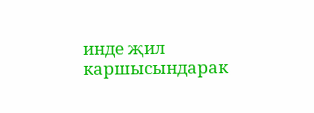инде җил каршысындарак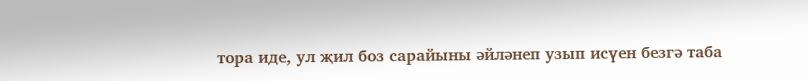тора иде, ул җил боз сарайыны әйләнеп узып исүен безгә таба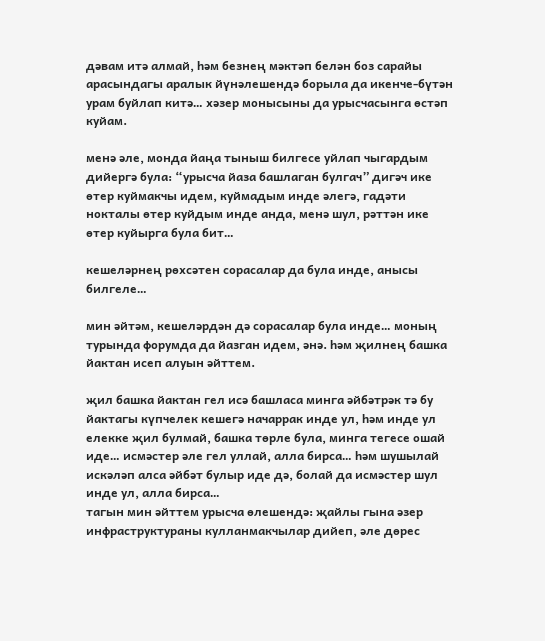дәвам итә алмай, һәм безнең мәктәп белән боз сарайы арасындагы аралык йүнәлешендә борыла да икенче-бүтән урам буйлап китә… хәзер монысыны да урысчасынга өстәп куйам.

менә әле, монда йаңа тыныш билгесе уйлап чыгардым дийергә була: “урысча йаза башлаган булгач” дигәч ике өтер куймакчы идем, куймадым инде әлегә, гадәти нокталы өтер куйдым инде анда, менә шул, рәттән ике өтер куйырга була бит…

кешеләрнең рөхсәтен сорасалар да була инде, анысы билгеле…

мин әйтәм, кешеләрдән дә сорасалар була инде… моның турында форумда да йазган идем, әнә. һәм җилнең башка йактан исеп алуын әйттем.

җил башка йактан гел исә башласа минга әйбәтрәк тә бу йактагы күпчелек кешегә начаррак инде ул, һәм инде ул елекке җил булмай, башка төрле була, минга тегесе ошай иде… исмәстер әле гел уллай, алла бирса… һәм шушылай искәләп алса әйбәт булыр иде дә, болай да исмәстер шул инде ул, алла бирса…
тагын мин әйттем урысча өлешендә: җайлы гына әзер инфраструктураны кулланмакчылар дийеп, әле дөрес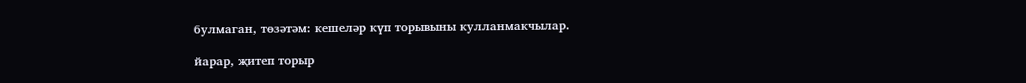булмаган, төзәтәм: кешеләр күп торывыны кулланмакчылар.

йарар, җитеп торыр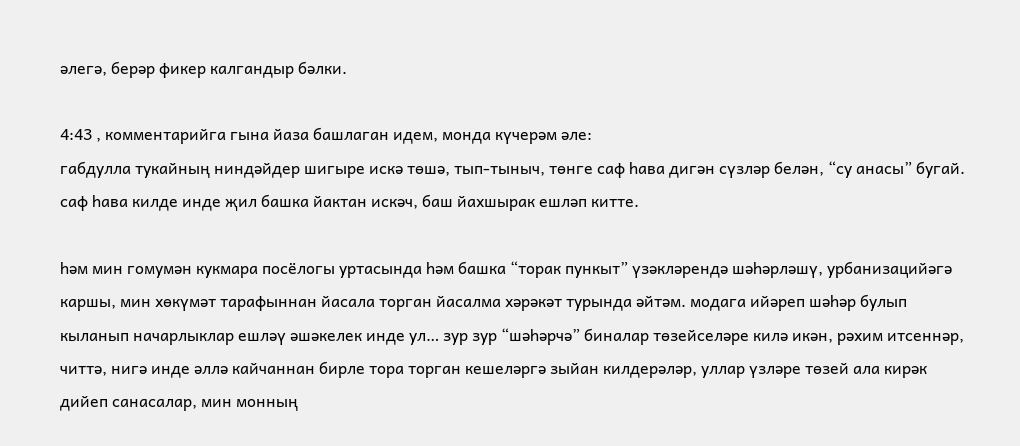әлегә, берәр фикер калгандыр бәлки.

4:43 , комментарийга гына йаза башлаган идем, монда күчерәм әле:
габдулла тукайның ниндәйдер шигыре искә төшә, тып-тыныч, төнге саф һава дигән сүзләр белән, “су анасы” бугай. саф һава килде инде җил башка йактан искәч, баш йахшырак ешләп китте.

һәм мин гомумән кукмара посёлогы уртасында һәм башка “торак пункыт” үзәкләрендә шәһәрләшү, урбанизацийәгә каршы, мин хөкүмәт тарафыннан йасала торган йасалма хәрәкәт турында әйтәм. модага ийәреп шәһәр булып кыланып начарлыклар ешләү әшәкелек инде ул… зур зур “шәһәрчә” биналар төзейселәре килә икән, рәхим итсеннәр, читтә, нигә инде әллә кайчаннан бирле тора торган кешеләргә зыйан килдерәләр, уллар үзләре төзей ала кирәк дийеп санасалар, мин монның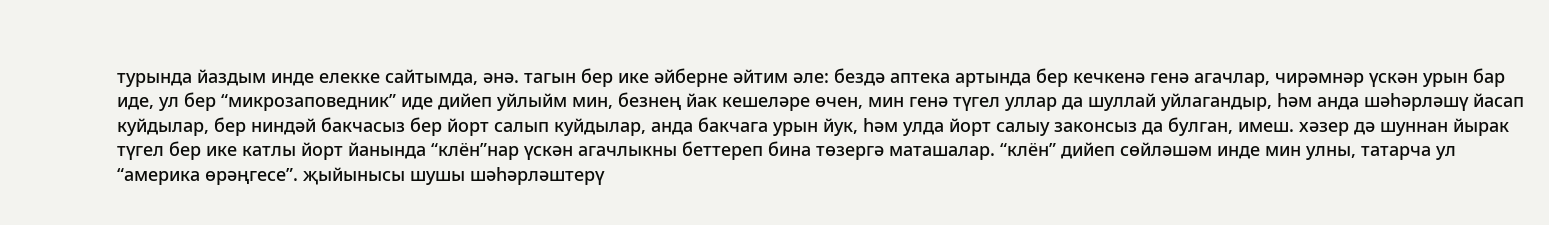турында йаздым инде елекке сайтымда, әнә. тагын бер ике әйберне әйтим әле: бездә аптека артында бер кечкенә генә агачлар, чирәмнәр үскән урын бар иде, ул бер “микрозаповедник” иде дийеп уйлыйм мин, безнең йак кешеләре өчен, мин генә түгел уллар да шуллай уйлагандыр, һәм анда шәһәрләшү йасап куйдылар, бер ниндәй бакчасыз бер йорт салып куйдылар, анда бакчага урын йук, һәм улда йорт салыу законсыз да булган, имеш. хәзер дә шуннан йырак түгел бер ике катлы йорт йанында “клён”нар үскән агачлыкны беттереп бина төзергә маташалар. “клён” дийеп сөйләшәм инде мин улны, татарча ул “америка өрәңгесе”. җыйынысы шушы шәһәрләштерү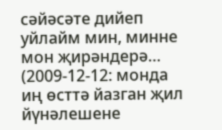сәйәсәте дийеп уйлайм мин, минне мон җирәндерә…
(2009-12-12: монда иң өсттә йазган җил йүнәлешене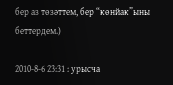бер аз төзәттем, бер “көнйак”ыны беттердем.)

2010-8-6 23:31 : урысча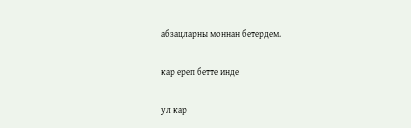абзацларны моннан бетердем.

кар ереп бетте инде

ул кар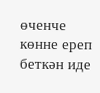өченче көнне ереп беткән иде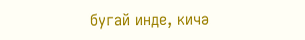бугай инде, кичә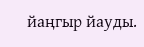йаңгыр йауды.